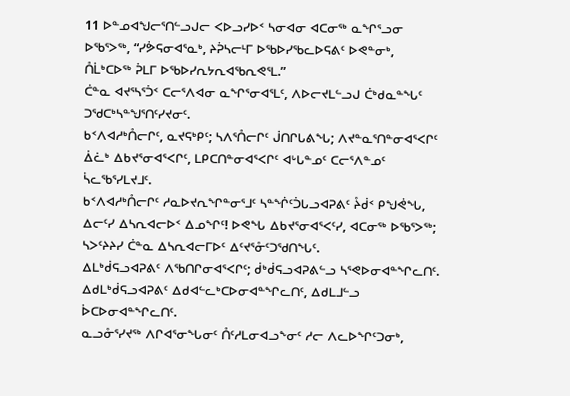11 ᐅᓐᓄᐊᖑᓕᕐᑎᓪᓗᒍᓕ ᐸᐅᓗᓯᐅᑉ ᓴᓂᐊᓂ ᐊᑕᓂᖅ ᓇᖏᕐᓗᓂ ᐅᖃᕐᐳᖅ, “ᓯᕘᕋᓂᐊᕐᓇᒃ, ᔨᕉᓴᓕᒻᒥ ᐅᖃᐅᓯᖃᓚᐅᕋᕕᑦ ᐅᕙᓐᓂᒃ, ᑍᒫᒃᑕᐅᖅ ᕉᒪᒥ ᐅᖃᐅᓯᕆᔭᕆᐊᖃᕆᕙᕐᒪ.”
ᑖᓐᓇ ᐊᔪᕐᓴᕐᑑᑉ ᑕᓕᕐᐱᐊᓂ ᓇᖏᕐᓂᐊᕐᒪᑦ, ᐱᐅᓕᔪᒪᓪᓗᒍ ᑖᒃᑯᓇᓐᖓᑦ ᑐᖁᑕᒃᓴᓐᖑᕐᑎᑦᓯᔪᓂᑦ.
ᑲᑉᐱᐊᓱᒃᑍᓕᒋᑦ, ᓇᔪᕋᒃᑭᑦ; ᓴᐱᕐᑍᓕᒋᑦ ᒎᑎᒋᒐᕕᖓ; ᐱᔪᓐᓇᕐᑎᓐᓂᐊᕐᐸᒋᑦ ᐄᓛᒃ ᐃᑲᔪᕐᓂᐊᕐᐸᒋᑦ, ᒪᑭᑕᑎᓐᓂᐊᕐᐸᒋᑦ ᐊᒡᒐᓐᓄᑦ ᑕᓕᕐᐱᓐᓄᑦ ᓵᓚᖃᕐᓯᒪᔪᒧᑦ.
ᑲᑉᐱᐊᓱᒃᑍᓕᒋᑦ ᓱᓇᐅᔪᕆᖏᓐᓂᕐᒧᑦ ᓴᓐᖐᑦᑑᒐᓗᐊᕈᕕᑦ ᔧᑰᑉ ᑭᖑᕚᖓ, ᐃᓕᑦᓯ ᐃᓴᕆᐊᓕᐅᑉ ᐃᓄᖏᑦ! ᐅᕙᖓ ᐃᑲᔪᕐᓂᐊᕐᐸᑦᓯ, ᐊᑕᓂᖅ ᐅᖃᕐᐳᖅ; ᓴᐳᑦᔨᔨᓯ ᑖᓐᓇ ᐃᓴᕆᐊᓕᒥᐅᑦ ᐃᑦᔪᕐᓁᑦᑐᖁᑎᖓᑦ.
ᐃᒪᒃᑰᕋᓗᐊᕈᕕᑦ ᐱᖃᑎᒋᓂᐊᕐᐸᒋᑦ; ᑰᒃᑰᕋᓗᐊᕈᕕᓪᓗ ᓴᕐᕙᐅᓂᐊᓐᖏᓚᑎᑦ. ᐃᑯᒪᒃᑰᕋᓗᐊᕈᕕᑦ ᐃᑯᐊᓪᓚᒃᑕᐅᓂᐊᓐᖏᓚᑎᑦ, ᐃᑯᒪᒧᓪᓗ ᐆᑕᐅᓂᐊᓐᖏᓚᑎᑦ.
ᓇᓗᓁᕐᓯᔪᖅ ᐱᒋᐊᕐᓂᖓᓂᑦ ᑍᑦᓱᒪᓂᐊᓗᖕᓂᑦ ᓱᓕ ᐱᓚᐅᖏᑦᑐᓂᒃ,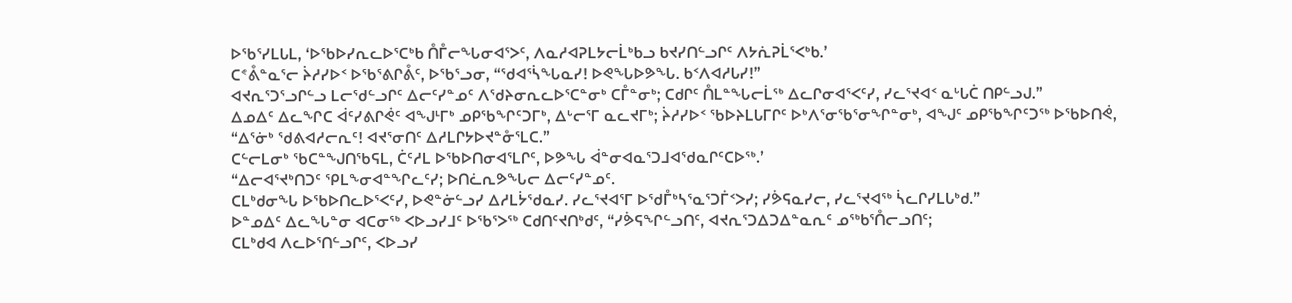ᐅᖃᕐᓯᒪᒐᒪ, ‘ᐅᖃᐅᓯᕆᓚᐅᕐᑕᒃᑲ ᑍᒤᓕᖓᓂᐊᕐᐳᑦ, ᐱᓇᓱᐊᕈᒪᔭᓕᒫᒃᑲᓗ ᑲᔪᓯᑎᓪᓗᒋᑦ ᐱᔭᕇᕈᒫᕐᐸᒃᑲ.’
ᑕᕝᕔᓐᓇᕐᓕ ᔩᓱᓯᐅᑉ ᐅᖃᕐᕕᒋᕔᑦ, ᐅᖃᕐᓗᓂ, “ᖁᐊᕐᓵᖓᓇᓯ! ᐅᕙᖓᐅᕗᖓ. ᑲᑉᐱᐊᓱᒐᓯ!”
ᐊᔪᕆᕐᑐᕐᓗᒋᓪᓗ ᒪᓕᖁᓪᓗᒋᑦ ᐃᓕᑦᓯᓐᓄᑦ ᐱᖁᔨᓂᕆᓚᐅᕐᑕᓐᓂᒃ ᑕᒤᓐᓂᒃ; ᑕᑯᒋᑦ ᑍᒪᓐᖓᓕᒫᖅ ᐃᓚᒋᓂᐊᕐᐸᑦᓯ, ᓯᓚᕐᔪᐊᑉ ᓇᒡᒐᑖ ᑎᑭᓪᓗᒍ.”
ᐃᓄᐃᑦ ᐃᓚᖏᑕ ᐋᑦᓯᕕᒋᕚᑦ ᐊᖑᒻᒥᒃ ᓄᑭᖃᖏᑦᑐᒥᒃ, ᐃᒡᓕᕐᒥ ᓇᓚᔪᒥᒃ; ᔩᓱᓯᐅᑉ ᖃᐅᔨᒪᒐᒥᒋᑦ ᐅᒃᐱᕐᓂᖃᕐᓂᖏᓐᓂᒃ, ᐊᖑᑦ ᓄᑭᖃᖏᑦᑐᖅ ᐅᖃᐅᑎᕚ, “ᐃᕐᓃᒃ ᖁᕕᐊᓱᓕᕆᑦ! ᐊᔪᕐᓂᑎᑦ ᐃᓱᒪᒋᔭᐅᔪᓐᓁᕐᒪᑕ.”
ᑕᓪᓕᒪᓂᒃ ᖃᑕᓐᖑᑎᖃᕋᒪ, ᑖᑦᓱᒪ ᐅᖃᐅᑎᓂᐊᕐᒪᒋᑦ, ᐅᕗᖓ ᐋᓐᓂᐊᓇᕐᑐᒧᐊᖁᓇᒋᑦᑕᐅᖅ.’
“ᐃᓕᐊᕐᔪᒃᑎᑐᑦ ᕿᒪᖕᓂᐊᓐᖏᓚᑦᓯ; ᐅᑎᓛᕆᕗᖓᓕ ᐃᓕᑦᓯᓐᓄᑦ.
ᑕᒪᒃᑯᓂᖓ ᐅᖃᐅᑎᓚᐅᕐᐸᑦᓯ, ᐅᕙᓐᓃᓪᓗᓯ ᐃᓱᒪᔮᖁᓇᓯ. ᓯᓚᕐᔪᐊᕐᒥ ᐅᖁᒤᒃᓴᕐᓇᕐᑐᒦᑉᐳᓯ; ᓯᕘᕋᓇᓯᓕ, ᓯᓚᕐᔪᐊᖅ ᓵᓚᒋᓯᒪᒐᒃᑯ.”
ᐅᓐᓄᐃᑦ ᐃᓚᖓᓐᓂ ᐊᑕᓂᖅ ᐸᐅᓗᓯᒧᑦ ᐅᖃᕐᐳᖅ ᑕᑯᑎᑦᔪᑎᒃᑯᑦ, “ᓯᕘᕋᖏᓪᓗᑎᑦ, ᐊᔪᕆᕐᑐᐃᑐᐃᓐᓇᕆᑦ ᓄᖅᑲᕐᑍᓕᓗᑎᑦ;
ᑕᒪᒃᑯᐊ ᐱᓚᐅᕐᑎᓪᓗᒋᑦ, ᐸᐅᓗᓯ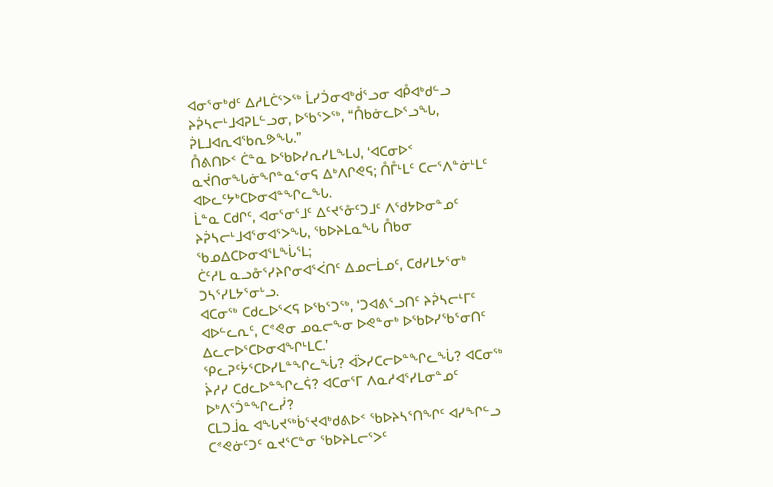ᐊᓂᕐᓂᒃᑯᑦ ᐃᓱᒪᑖᕐᐳᖅ ᒫᓯᑑᓂᐊᒃᑰᕐᓗᓂ ᐊᑬᐊᒃᑯᓪᓗ ᔨᕉᓴᓕᒻᒧᐊᕈᒪᓪᓗᓂ, ᐅᖃᕐᐳᖅ, “ᑍᑲᓃᓚᐅᕐᓗᖓ, ᕉᒪᒧᐊᕆᐊᖃᕆᕗᖓ.”
ᑍᕕᑎᐅᑉ ᑖᓐᓇ ᐅᖃᐅᓯᕆᓯᒪᖕᒪᒍ, ‘ᐊᑕᓂᐅᑉ ᓇᔫᑎᓂᖓᓃᖏᓐᓇᕐᓂᕋ ᐃᒃᐱᒋᕙᕋ; ᑍᒤᒻᒪᑦ ᑕᓕᕐᐱᓐᓃᒻᒪᑦ ᐊᐅᓚᑦᔭᒃᑕᐅᓂᐊᓐᖏᓚᖓ.
ᒫᓐᓇ ᑕᑯᒋᑦ, ᐊᓂᕐᓂᕐᒧᑦ ᐃᑦᔪᕐᓁᑦᑐᒧᑦ ᐱᖁᔭᐅᓂᓐᓄᑦ ᔨᕉᓴᓕᒻᒧᐊᕐᓂᐊᕐᐳᖓ, ᖃᐅᔨᒪᓇᖓ ᑍᑲᓂ ᖃᓄᐃᑕᐅᓂᐊᕐᒪᖔᕐᒪ;
ᑖᑦᓱᒪ ᓇᓗᓁᕐᓯᔨᒋᓂᐊᕐᐹᑎᑦ ᐃᓄᓕᒫᓄᑦ, ᑕᑯᓯᒪᔭᕐᓂᒃ ᑐᓴᕐᓯᒪᔭᕐᓂᒡᓗ.
ᐊᑕᓂᖅ ᑕᑯᓚᐅᕐᐸᕋ ᐅᖃᕐᑐᖅ, ‘ᑐᐊᕕᕐᓗᑎᑦ ᔨᕉᓴᓕᒻᒥᑦ ᐊᐅᓪᓚᕆᑦ, ᑕᕝᕙᓂ ᓄᓇᓕᖕᓂ ᐅᕙᓐᓂᒃ ᐅᖃᐅᓯᖃᕐᓂᑎᑦ ᐃᓚᓕᐅᕐᑕᐅᓂᐊᖏᒻᒪᑕ.’
ᕿᓚᕈᑦᔮᕐᑕᐅᓯᒪᓐᖏᓚᖔ? ᐋᐴᓯᑕᓕᐅᓐᖏᓚᖔ? ᐊᑕᓂᖅ ᔩᓱᓯ ᑕᑯᓚᐅᓐᖏᓚᕌ? ᐊᑕᓂᕐᒥ ᐱᓇᓱᐊᕐᓯᒪᓂᓐᓄᑦ ᐅᒃᐱᕐᑑᓐᖏᓚᓰ?
ᑕᒪᑐᒨᓇ ᐊᖓᔪᖅᑳᕐᔪᐊᒃᑯᕕᐅᑉ ᖃᐅᔨᓴᕐᑎᖏᑦ ᐊᓯᖏᓪᓗ ᑕᕝᕙᓃᑦᑐᑦ ᓇᔪᕐᑕᓐᓂ ᖃᐅᔨᒪᓕᕐᐳᑦ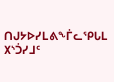ᑎᒍᔭᐅᓯᒪᕕᖕᒦᓚᕿᒐᒪ ᙭ᔅᑑᓯᒧᑦ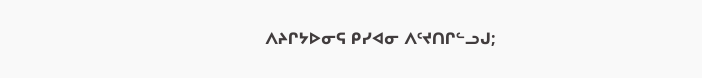ᐱᔨᒋᔭᐅᓂᕋ ᑭᓯᐊᓂ ᐱᑦᔪᑎᒋᓪᓗᒍ;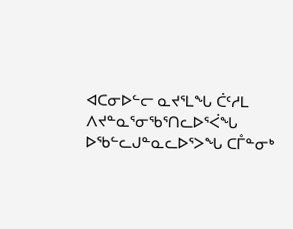ᐊᑕᓂᐅᓪᓕ ᓇᔪᕐᒪᖓ ᑖᑦᓱᒪ ᐱᔪᓐᓇᕐᓂᖃᕐᑎᓚᐅᕐᐹᖓ ᐅᖃᓪᓚᒍᓐᓇᓚᐅᕐᐳᖓ ᑕᒤᓐᓂᒃ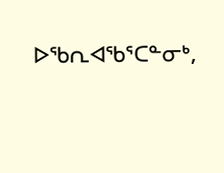ᐅᖃᕆᐊᖃᕐᑕᓐᓂᒃ,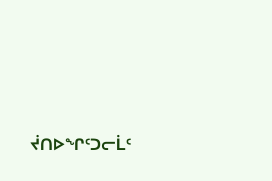ᔫᑎᐅᖏᑦᑐᓕᒫᑦ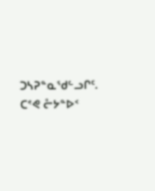ᑐᓴᕈᓐᓇᖁᓪᓗᒋᑦ. ᑕᕝᕙ ᓔᔭᓐᐅᑉ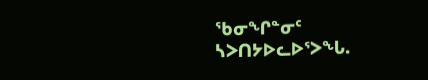ᖃᓂᖏᓐᓂᑦ ᓴᐳᑎᔭᐅᓚᐅᕐᐳᖓ.